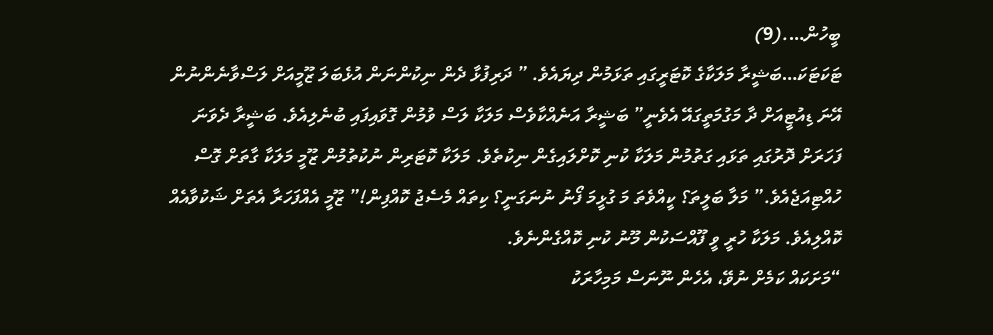ބީހުން….(9)
ޓަކަޓަކަ…ބަޝީރާ މަލަކާގެ ކޮޓަރީގައި ތަޅަމުން ދިޔައެވެ. ” ދަރިފުޅާ ދެން ނިކުންނަން އުޅެބަލަ ޒޫމީއަށް ލަސްވާނެންނުން އޭނަ ޑިއުޓީއަށް ދާ މަގުމަތީގައޭ އެވެނީ” ބަޝީރާ އަނެއްކާވެސް މަލަކާ ލަސް ވުމުން ގޮވައިފައި ބުނެލިއެވެ. ބަޝީރާ ދެވަނަ ފަހަރަށް ދޮރުގައި ތަޅައި ގަތުމުން މަލަކާ ކުނި ކޮށްލައިގެން ނިކުތެވެ. މަލަކާ ކޮޓަރިން ނުކުތުމުން ޒޫމީ މަލަކާ ގާތަށް ގޮސް ހުއްޓިއަޖެއެވެ.” މަލާ ބަލީތަ؟ ކީއްވެތަ މަ ގުޅީމަ ފޯނު ނުނަގަނީ؟ ކިތައް މެސެޖު ކޮއްފިން!” ޒޫމީ އެއްފަހަރާ އެތަށް ޝަކުވާއެއް ކޮއްލިއެވެ. މަލަކާ ހުރީ ވީ ފޫއްސަކުން މޫނު ކުނި ކޮއްގެންނެވެ.
“މަށަކައް ކަމެށް ނުވޭ، އެހެން ނޫނަސް މަމިހާރަކު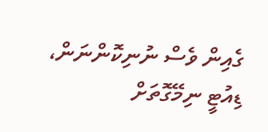ގެއިން ވެސް ނުނިކޮންނަން، ޑިއުޓީ ނިމޭގޮތަށް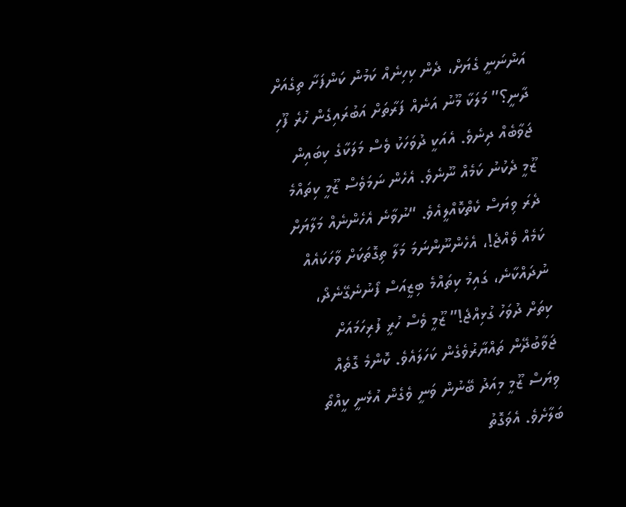އަންނަނީ ގެޔަށް، ދެން ކިހިނެއް ކަމުން ކަންފަށާ ތިގެއަށް ދާނީ؟” މަލަކާ މޫނު އަނެއް ފަރާތަށް އަބުރައިގެން ހުރެ ފޫހި ޖަވާބެއް ދިނެވެ. އެއަކީ ދުވަހަކު ވެސް މަލަކާގެ ކިބައިން ޒޫމީ ދެކުނު ކަމެއް ނޫނެވެ. އެހެން ނަމަވެސް ޒޫމީ ކިތައްމެ ދެރަ ވިޔަސް ކެތްކޮއްލީއެވެ. “ނުވާނެ އެހެންނެއް މަލާޔަށް ކަމެއް ވެއްޖެ!، އެހެންނޫންނަމަ މަލާ ތިގޮތަކަށް ވާހަކައެއް ނުދައްކާނެ، ގައިމު ކިތައްމެ ބިޒީއަސް ފޯނުނެގޭނެދޯ، ކިތަށް ދުވަހު ގުޅިއްޖެ!” ޒޫމީ ވެސް ހުރީ ފުރިހަމައަށް ޖަވާބުދޭން ތައްޔާރުވެގެން ކަހަލައެވެ. ކޮންމެ ގޮތެއް ވިޔަސް ޒޫމީ މިއަދު ބޭނުން ވަނީ ވެގެން އުޅެނީ ކީއްތޯ ބަލާށެވެ. އެވަގޮތު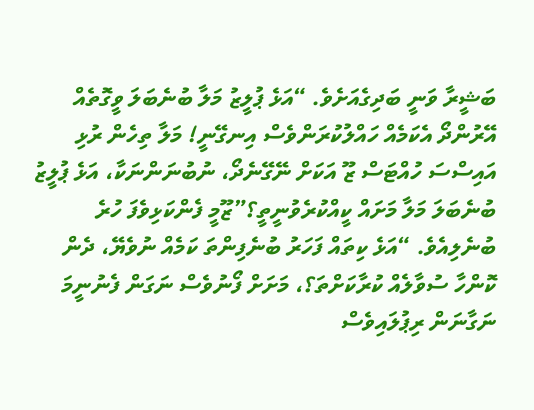ބަޝީރާ ވަނީ ބަދިގެއަށެވެ. “އަޅެ ޕުލީޒު މަލާ ބުނެބަލަ ވީގޮތެއް އޭރުންދޯ އެކަމެއް ހައްލުކުރަންވެސް އިނގޭނީ! މަލާ ތިހެން ރުޅި އައިސްސަ ހުއްޓަސް ޒޫ އަކަށް ނޭގޭނެދޯ، ނުބުނަންނަކާ، އަޅެ ޕުލީޒު ބުނެބަލަ މަލާ މަށައް ކީއްކުރެވުނީތީ؟”ޒޫމީ ފެންކަޅިވެފަ ހުރެ ބުނެލިއެވެ. “އަޅެ ކިތައް ފަހަރު ބުނެފިންތަ ކަމެއް ނުވެޔޭ، ދެން ކޮންހާ ސުވާލެއް ކުރާކަށްތަ؟، މަށަށް ފޯނުވެސް ނަގަން ފެނުނީމަ ނަގާނަން ރިޕުލައިވެސް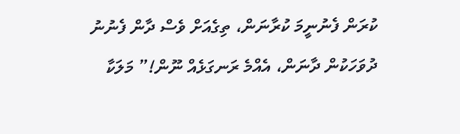ކުރަން ފެނުނީމަ ކުރާނަން، ތިގެއަށް ވެސް ދާން ފެނުނު ދުވަހަކުން ދާނަން، އެއްމެ ރަނގަޅެއް ނޫން!” މަލަކާ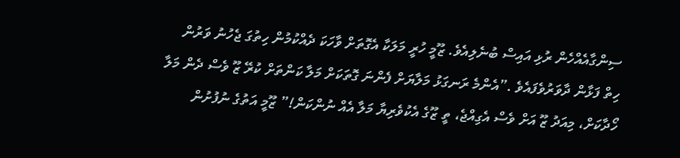ސިންގާއެއްހެން ރުޅި އައިސް ބުނެލިއެވެ. ޒޫމީ ހުރީ މަލަކާ އެގޮތަށް ވާހަކަ ދެއްކުމުން ހިތުގަ ޖެހުނު ވަރުން ހިތް ފަޅާން ދާވަރުވެފައެވެ .”އެންމެ ރަނގަޅު މަލާޔަށް ފެންނަ ގޮތަކަށް މަލާ ކަންތަށް ކުރޭ ޒޫ ވެސް ދެން މަލާ ހޯދާކަށް، މިއަދު ޒޫ އަށް ވެސް އެގިއްޖެ، ތީ ޒޫގެ އެކުވެރިޔާ މަލާ އެއް ނުންކަން!” ޒޫމީ އަތުގެ ނުފުށުން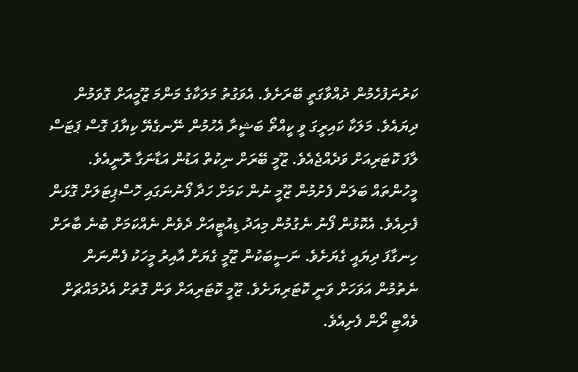ކަރުނަފުހެމުން ދުއްވާގަތީ ބޭރަށެވެ. އެވަގުތު މަލަކާގެ މަންމަ ޒޫމީއަށް ގޮވަމުން ދިޔައެވެ. މަލަކާ ކައިރީގަ ވީ ކީއްތޯ ބަޝީރާ އެހުމުން ނޭނގެޔޭ ކިޔާފަ ގޮސް ޕަޓަސް ލާފަ ކޮޓަރިއަށް ވަދެއްޖެއެވެ. ޒޫމީ ބޭރަށް ނިކުތް އަޑުން އަޑާނަގާ ރޮނީއެވެ. މީހުންތައް ބަލަން ފެށުމުން ޒޫމީ ނުން ކަމަށް ހަދާ ފޯނުނަގައި ހޮސްޕިޓަލަށް ގޮޅަން ފެށިއެވެ. އެކޮޅުން ފޯނު ނެގުމުން މިއަދު ޑިއުޓީއަށް ދެވެން ނެއްކަމަށް ބުނެ ބާރަށް ހިނގާފަ ދިޔައީ ގެޔަށެވެ. ނަސީބަކުން ޒޫމީ ގެޔަށް އާއިރު މީހަކު ފެންނަން ނެތުމުން އަވަހަށް ވަނީ ކޮޓަރިޔަށެވެ. ޒޫމީ ކޮޓަރިއަށް ވަން ގޮތަށް އެދުމައްޗަށް ވެއްޓި ރޯން ފެށިއެވެ.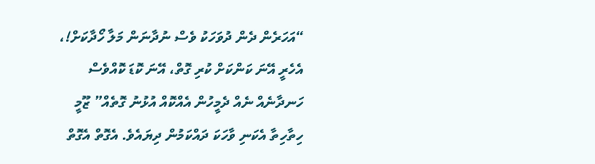“އަހަރެން ދެން ދުވަހަކު ވެސް ނުދާނަން މަލާ ހޯދާކަށް!، އެހެރީ އޭނަ ކަންކަށް ކުރި ގޮތް، އޭނަ ކޮޑަ ކޮއްވެސް ހަނދާނެއް ނެއް ދެމީހުން އެއްކޮއް އުޅުނު ގޮތެއް” ޒޫމީ ހިތާހިތާ އެކަނި ވާހަކަ ދައްކަމުން ދިޔައެވެ. އެގޮތް އެގޮތް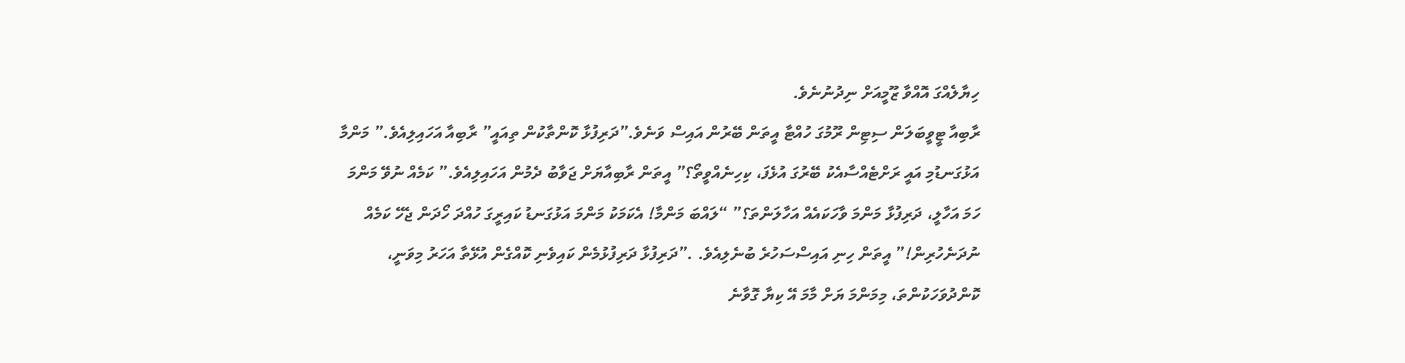ހިޔާލެއްގަ އޮއްވާ ޒޫމީއަށް ނިދުނުނެވެ.
ރާބިއާ ޓީވީބަލަން ސިޓިން ރޫމުގަ ހުއްޓާ އީތަން ބޭރުން އައިސް ވަނެވެ.”ދަރިފުޅާ ކޮންތާކުން ތިއައީ” ރާބިއާ އަހައިލިއެވެ.” މަންމާ އަޅުގަނޑުމި އައީ ރަށްޓެއްސާއެކު ބޭރުގަ އުޅެފަ، ކިހިނެއްވީތޯ؟” އީތަން ރާބިއާޔަށް ޖަވާބު ދެމުން އަހައިލިއެވެ.” ކަމެއް ނުވޭ މަންމަ ހަމަ އަހާލީ، ދަރިފުޅާ މަންމަ ވާހަކައެއް އަހާލަންތަ؟” “ލައްބަ މަންމާ! އެކަމަކު މަންމަ އަޅުގަނޑު ކައިރީގަ ހުއްދަ ހޯދަން ޖެހޭ ކަމެއް ނުދަނެހުރިން!” އީތަން ހިނި އައިސްސަހުރެ ބުނެލިއެވެ. .”ދަރިފުޅާ ދަރިފުޅުމެން ކައިވެނި ކޮއްގެން އުޅޭތާ އަހަރު މިވަނީ، ކޮންދުވަހަކުންތަ، މިމަންމަ ޔަށް މާމަ އޭ ކިޔާ ގޮވާނެ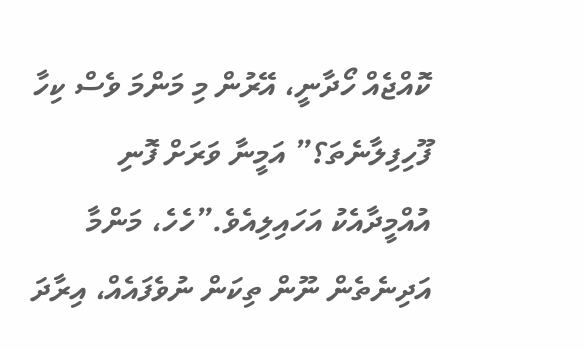ކޮއްޖެއް ހޯދާނީ، އޭރުން މި މަންމަ ވެސް ކިހާ ފޫހިފިލާނެތަ؟” އަމީނާ ވަރަށް ފޮނި އުއްމީދާއެކު އަހައިލިއެވެ.”ހެހެ، މަންމާ އަދިނެތެން ނޫން ތިކަން ނުވެފައެއް، އިރާދަ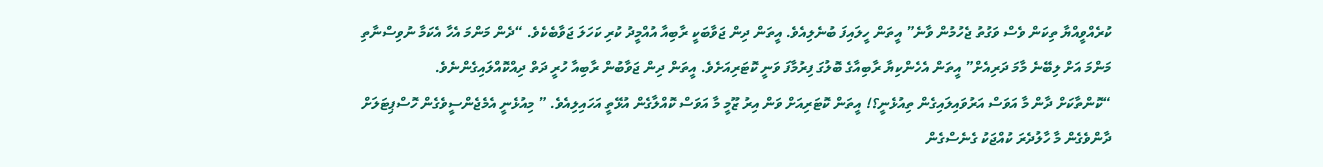ކުރެއްވީއްޔާ ތިކަން ވެސް ވަގުތު ޖެހުމުން ވާނެ” އީތަން ހީލައިފަ ބުނެލިއެވެ. އީތަން ދިން ޖަވާބަކީ ރާބިއާ އުއްމީދު ކުރި ކަހަލަ ޖަވާބެކެވެ. “ދެން މަންމަ އެހާ އެކަމާ ނުވިސްނާތި މަންމަ އަށް ލިބޭނެ މާމަ ދަރިއެށް” އީތަން އެހެންކިޔާ ރާބިއާގެ ބޮލުގަ ފިރުމާފަ ވަނީ ކޮޓަރިއަށެވެ. އީތަން ދިން ޖަވާބުން ރާބިއާ ހުރީ ދަތް ދިއްކޮއްލައިގެންނެވެ.
“ކޮންތާކަށް ދާން މާ އަވަސް އަރުވައިލައިގެން ތިއުޅެނީ؟! އީތަން ކޮޓަރިއަށް ވަން އިރު ޒޫމީ މާ އަވަސް ކޮއްލާގެން އުޅޭތީ އަހައިލިއެވެ. ” މިއުޅެނީ އެމެޖެންސީވެގެން ހޮސްޕިޓަލަށް ދާންވެގެން މާ ހާލުދެރަ ކުއްޖަކު ގެނެސްގެން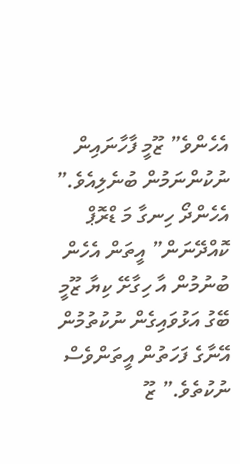އެހެންވެ” ޒޫމީ ފާހާނައިން ނުކުންނަމުން ބުނެލިއެވެ.” އެހެންދޯ ހިނގާ މަ ޑްރޮޕް ކޮއްދޭނަން” އީތަން އެހެން ބުނުމުން އާ ހިގާށޭ ކިޔާ ޒޫމީ ބޭގު އަޅުވައިގެން ނުކުތުމުން އޭނާގެ ފަހަތުން އީތަންވެސް ނުކުތެވެ.” ޒޫ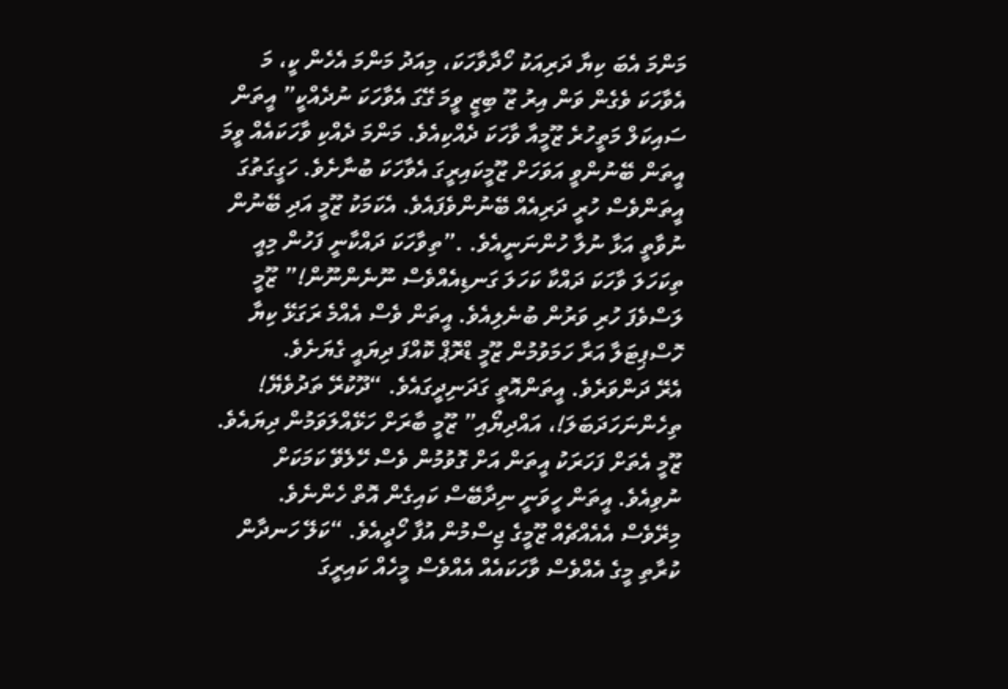މަންމަ އެބަ ކިޔާ ދަރިއަކު ހޯދާވާހަކަ، މިއަދު މަންމަ އެހެން ކީ، މަ އެވާހަކަ ވެގެން ވަން އިރު ޒޫ ބިޒީ ވީމަ ގޭގަ އެވާހަކަ ނުދެއްކީ” އީތަން ސައިކަލް މަތީހުރެ ޒޫމީއާ ވާހަކަ ދެއްކިއެވެ. މަންމަ ދެއްކި ވާހަކައެއް ވީމަ އީތަން ބޭނުންވީ އަވަހަށް ޒޫމީކައިރީގަ އެވާހަކަ ބުނާށެވެ. ހަގީގަތުގަ އީތަންވެސް ހުރީ ދަރިއެއް ބޭނުންވެފައެވެ. އެކަމަކު ޒޫމީ އަދި ބޭނުން ނުވާތީ އަޅާ ނުލާ ހުންނަނީއެވެ. .”ތިވާހަކަ ދައްކާނީ ފަހުން މިއީ ތިކަހަލަ ވާހަކަ ދައްކާ ކަހަލަ ގަނޑިއެއްވެސް ނޫނެންނޫން!” ޒޫމީ ލަސްވެފަ ހުރި ވަރުން ބުނެލިއެވެ. އީތަން ވެސް އެއްމެ ރަގަޅޭ ކިޔާ ހޮސްޕިޓަލާ އަރާ ހަމަވުމުން ޒޫމީ ޑްރޮޕް ކޮއްފަ ދިޔައީ ގެޔަށެވެ.
އެރޭ ދަންވަރެވެ. އީތަންއޮތީ ގަދަނިދީގައެވެ. “ދޫކުރޭ ތަދުވެޔޭ! ތިހެންނަހަދަބަލަ!، އައްދިޔޯއި” ޒޫމީ ބާރަށް ހަޅޭއްލަވަމުން ދިޔައެވެ. ޒޫމީ އެތަށް ފަހަރަކު އީތަން އަށް ގޮވުމުން ވެސް ހޭލެވޭ ކަމަކަށް ނުވިއެވެ. އީތަން ހީވަނީ ނިދާބޭސް ކައިގެން އޮތް ހެންނެވެ. މިރޭވެސް އެއެއްޗެއް ޒޫމީގެ ޖިސްމުން އުފާ ހޯދީއެވެ. “ކަލޭ ހަނދާން ކުރާތި މީގެ އެއްވެސް ވާހަކައެއް އެއްވެސް މީހެއް ކައިރީގަ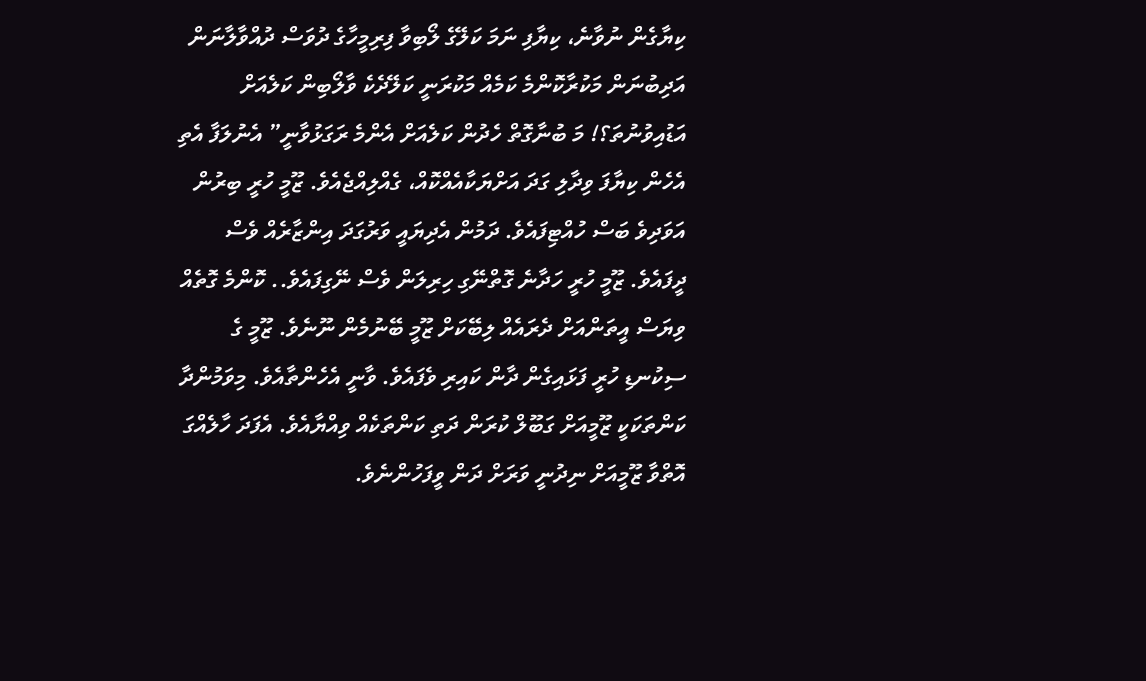ކިޔާގެން ނުވާނެ، ކިޔާފި ނަމަ ކަލޭގެ ލޯބިވާ ފިރިމީހާގެ ދުވަސް ދުއްވާލާނަން އަދިބުނަން މަކުރާކޮންމެ ކަމެއް މަކުރަނީ ކަލޭދެކެ ވާލޯބިން ކަލެއަށް އަޑުއިވުނުތަ؟! މަ ބުނާގޮތް ހެދުން ކަލެއަށް އެންމެ ރަގަޅުވާނީ” އެނުލަފާ އެތި އެހެން ކިޔާފަ ވިދާލި ގަދަ އަށްޔަކާއެއްކޮއް، ގެއްލިއްޖެއެވެ. ޒޫމީ ހުރީ ބިރުން އަވަދިވެ ބަސް ހުއްޓިފައެވެ. ދަމުން އެދިޔައީ ވަރުގަދަ އިންޒާރެއް ވެސް ދީފައެވެ. ޒޫމީ ހުރީ ހަދާނެ ގޮތްނޭގި ހިރިލަން ވެސް ނޭގިފައެވެ.. ކޮންމެ ގޮތެއް ވިޔަސް އީތަންއަށް ދެރައެއް ލިބޭކަށް ޒޫމީ ބޭނުމެން ނޫނެވެ. ޒޫމީ ގެ ސިކުނޑި ހުރީ ފަޅައިގެން ދާން ކައިރި ވެފައެވެ. ވާނީ އެހެންތާއެވެ. މިވަމުންދާ ކަންތަކަކީ ޒޫމީއަށް ގަބޫލް ކުރަން ދަތި ކަންތަކެއް ވިއްޔާއެވެ. އެފަދަ ހާލެއްގަ އޮތްވާ ޒޫމީއަށް ނިދުނީ ވަރަށް ދަން ވީފަހުންނެވެ.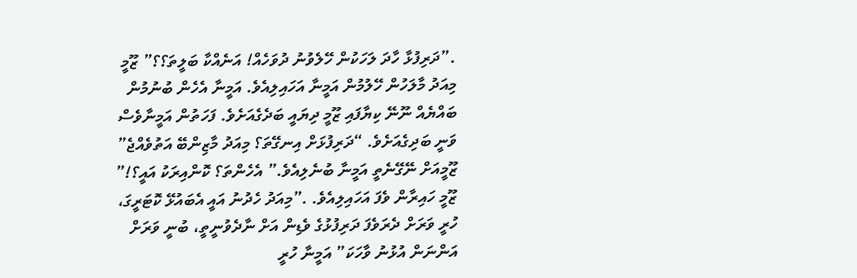.”ދަރިފުޅާ ހާދަ ލަހަކުން ހޭލެވުނު ދުވަހެއް! އަނެއްކާ ބަލީތަ؟؟” ޒޫމީ މިއަދު މާލަހުން ހޭލުމުން އަމީނާ އަހައިލިއެވެ. އަމީނާ އެހެން ބުނުމުން ބައްޔެއް ނޫނޭ ކިޔާފައި ޒޫމީ ދިޔައީ ބަދެގެއަށެވެ. ފަހަތުން އަމީނާވެސް ވަނީ ބަދިގެއަށެވެ. “ދަރިފުޅަށް އިނގޭތަ؟ މިއަދު މާޒިންބޭ އަތުވެއްޖެ” ޒޫމީއަށް ނޭގޭނެތީ އަމީނާ ބުނެލިއެވެ.” އެހެންތަ؟ ކޮންއިރަކު އައީ؟!” ޒޫމީ ހައިރާން ވެފަ އަހައިލިއެވެ. .”މިއަދު ހެދުނު އައީ އެބައުޅޭ ކޮޓަރީގަ، ހުރީ ވަރަށް ދެރަވެފަ ދަރިފުޅުގެ ވެޑިން އަށް ނާދެވުނީތީ، ބުނީ ވަރަށް އަންނަން އުޅުނު ވާހަކަ” އަމީނާ ހުރީ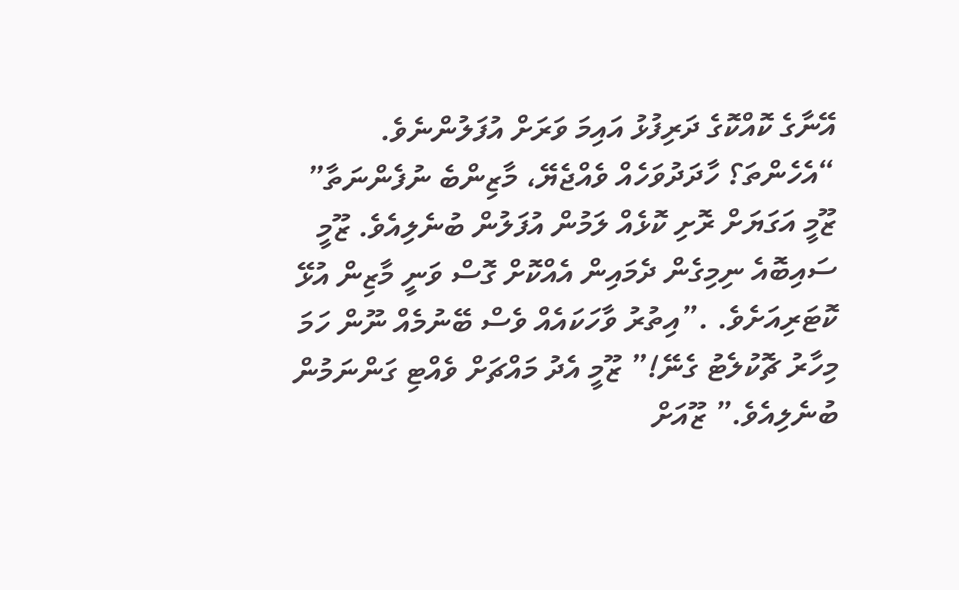އޭނާގެ ކޮއްކޮގެ ދަރިފުޅު އައިމަ ވަރަށް އުފަލުންނެވެ. “އެހެންތަ؟ ހާދަދުވަހެއް ވެއްޖެޔޭ، މާޒިންބެ ނުފެންނަތާ” ޒޫމީ އަގަޔަށް ރޮށި ކޮޅެއް ލަމުން އުފަލުން ބުނެލިއެވެ. ޒޫމީ ސައިބޮއެ ނިމިގެން ދެމައިން އެއްކޮށް ގޮސް ވަނީ މާޒިން އުޅޭ ކޮޓަރިއަށެވެ. .”އިތުރު ވާހަކައެއް ވެސް ބޭނުމެއް ނޫން ހަމަ މިހާރު ޗޮކުލެޓު ގެނޭ!” ޒޫމީ އެދު މައްޗަށް ވެއްޓި ގަންނަމުން ބުނެލިއެވެ.” ޒޫއަށް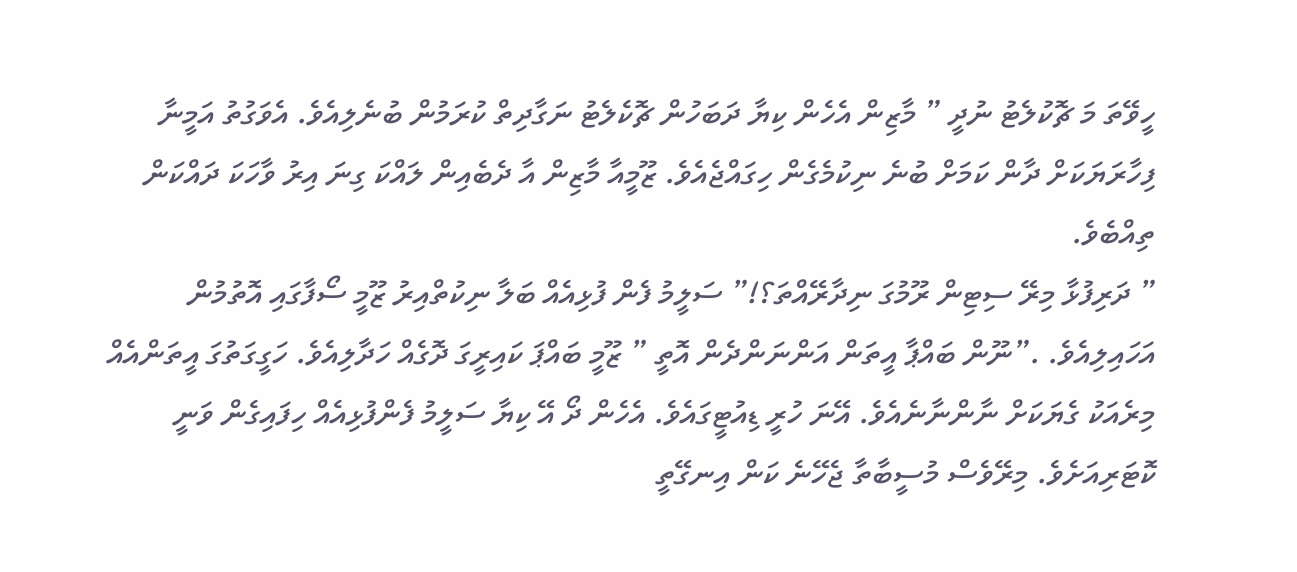ހީވޭތަ މަ ޗޮކުލެޓު ނުދީ ” މާޒިން އެހެން ކިޔާ ދަބަހުން ޗޮކެލެޓު ނަގާދިތް ކުރަމުން ބުނެލިއެވެ. އެވަގުތު އަމީނާ ފިހާރަޔަކަށް ދާން ކަމަށް ބުނެ ނިކުމެގެން ހިގައްޖެއެވެ. ޒޫމީއާ މާޒިން އާ ދެބެއިން ލައްކަ ގިނަ އިރު ވާހަކަ ދައްކަން ތިއްބެވެ.
” ދަރިފުޅާ މިރޭ ސިޓިން ރޫމުގަ ނިދާރޭއްތަ؟!” ސަލީމު ފެން ފުޅިއެއް ބަލާ ނިކުތްއިރު ޒޫމީ ސޯފާގައި އޮތުމުން އަހައިލިއެވެ. .”ނޫން ބައްޕާ އީތަން އަންނަންދެން އޮތީ ” ޒޫމީ ބައްޕަ ކައިރީގަ ދޮގެއް ހަދާލިއެވެ. ހަގީގަތުގަ އީތަންއެއް މިރެއަކު ގެޔަކަށް ނާންނާނެއެވެ. އޭނަ ހުރީ ޑިއުޓީގައެވެ. އެހެން ދޯ އޭ ކިޔާ ސަލީމު ފެންފުޅިއެއް ހިފައިގެން ވަނީ ކޮޓަރިއަށެވެ. މިރޭވެސް މުސީބާތާ ޖެހޭނެ ކަން އިނގޭތީ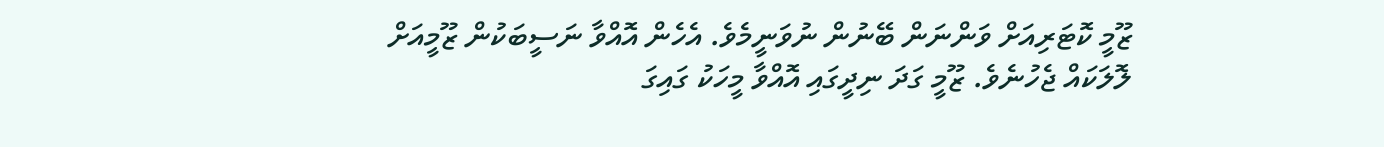ޒޫމީ ކޮޓަރިއަށް ވަންނަން ބޭނުން ނުވަނީމެވެ. އެހެން އޮއްވާ ނަސީބަކުން ޒޫމީއަށް ލޮލަކައް ޖެހުނެވެ. ޒޫމީ ގަދަ ނިދީގައި އޮއްވާ މީހަކު ގައިގަ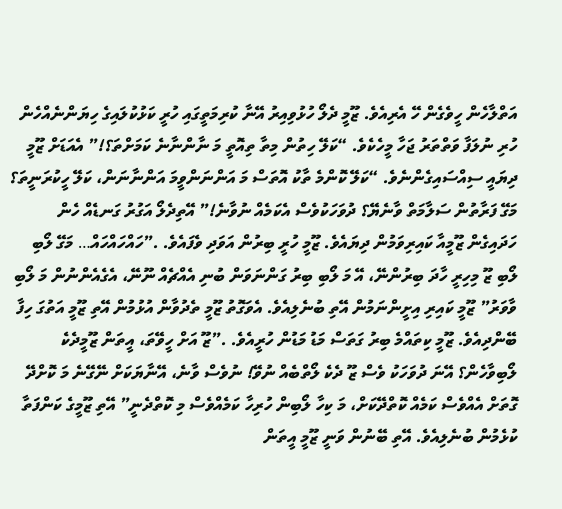އަތްލާހެން ހީވެގެން ހޭ އެރިއެވެ. ޒޫމީ ދެލޯ ހުޅުވިއިރު އޭނާ ކުރިމަތީގައި ހުރީ ކަޅުކުލައިގެ ހިޔަންނެއްހެން ހުރި ނުލަފާ ވަތްތަރު ޖަހާ މީހެކެވެ. “ކަލޭ ހިތުން މިތާ ތިއޮތީ މަ ނާންނާނެ ކަމަށްތަ؟!” އެއަޑަށް ޒޫމީ ދިޔައީ ސިއްސައިގެންނެވެ. “ކަލޭ ކޮންމެ ތާކު އޮތަސް މަ އަންނަންވީމަ އަންނާނަން، ކަލޭ ހީކުރަނީތަ؟ މަގޭ ފަރާތުން ސަލާމަތް ވާނެޔޭ؟ ދުވަހަކުވެސް އެކަމެއް ނުވާނެ!” އޭތިދެލޯ އަގުރު ގަނޑެއް ހެން ހަދައިގެން ޒޫމީއާ ކައިރިވަމުން ދިޔައެވެ. ޒޫމީ ހުރީ ބިރުން އަވަދި ވެފައެވެ. .”ހައްހައްހައް… މަގޭ ލޯބި ލޯބި ޒޫ މިހިރީ ހާދަ ބިރުންނޭ، އޭ މަ ލޯބި ބިރު ގަންނަވަން ބުނި އެއްޗެއް ނޫނޭ، އެގެއެންނުން މަ ލޯބި ވާވަރު” ޒޫމީ ކައިރި އިށީންނަމުން އޭތި ބުނެލިއެވެ. އެވަގޮތު ޒޫމީ ތެދުވާން އުޅުމުން އޭތި ޒޫމީ އަތުގަ ހިފާ ބޭންދިއެވެ. ޒޫމީ ކިތައްމެ ބިރު ގަތަސް މަޑު މަޑުން ހުރީއެވެ. .”ޒޫ އަށް ހީވޭތަ، އީތަން ޒޫމީދެކެ ލޯބިވާހެން؟ އޭނަ ދުވަހަކު ވެސް ޒޫ ދެކެ ލޯތްބެއް ނުވޭ! ނުވެސް ވާނެ، އޭނާޔަކަށް ނޭގޭނެ މަ ކޮށްދޭ ގޮތަށް އެއްވެސް ކަމެއް ކޮތްދޭކަށް، މަ ކިހާ ލޯބިން ހުރިހާ ކަމެއްވެސް މި ކޮތްދެނީ” އޭތި ޒޫމީގެ ކަންފަތާ ކުޅެމުން ބުނެލިއެވެ. އޭތި ބޭނުން ވަނީ ޒޫމީ އީތަން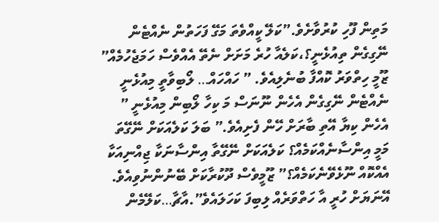މަތިން ފޫހި ކުރުވާށެވެ.”ކަލޭ ކީއްވެތަ މަގޭ ފަހަތުން ނެއްޓެން ނޭގިގެން ތިއުޅެނީ؟،ކަލެއާ ހުރެ މަށަށް ނެތޭ އެއްވެސް ހަމަޖެހުމެއް” ޒޫމީ ހިތްވަރު ކޮއްފާ ބުނެލިއެވެ. ” ހައްހައް… ލޯބިވާތީ މިއުޅެނީ ނެއްޓެން ނޭގިގެން އެހެން ނޫނަސް މަ ކިހާ ލޯބިން މިއުޅެނީ ” އެހެން ކިޔާ އޭތި ބާރަށް ހޭން ފެށިއެވެ.” ބަލަ ކަލެއަކަށް ނޭގޭތަ މަމީ އިންސާނެއްކަމެއް؟ ކަލެއަކަށް ނޭގޭތާ އިންސާނަކާ ޖިއްނިއަކާ އެއްކޮއް ނޫޅެވޭނެކަމެއް؟” ޒޫމީވެސް ދޫކުރާކަށް ބޭނުންނުވިއެވެ. އޭނަޔަށް ހުރީ އާ ހަތްވަރެއް ލިބިފަ ކަހަލައެވެ”.އާޗާ…ކަލޭމެން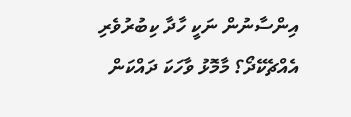އިންސާނުން ނަކީ ހާދާ ކިބުރުވެރި އެއްޗެކޭދޯ؟ މާމޮޅު ވާހަކަ ދައްކަން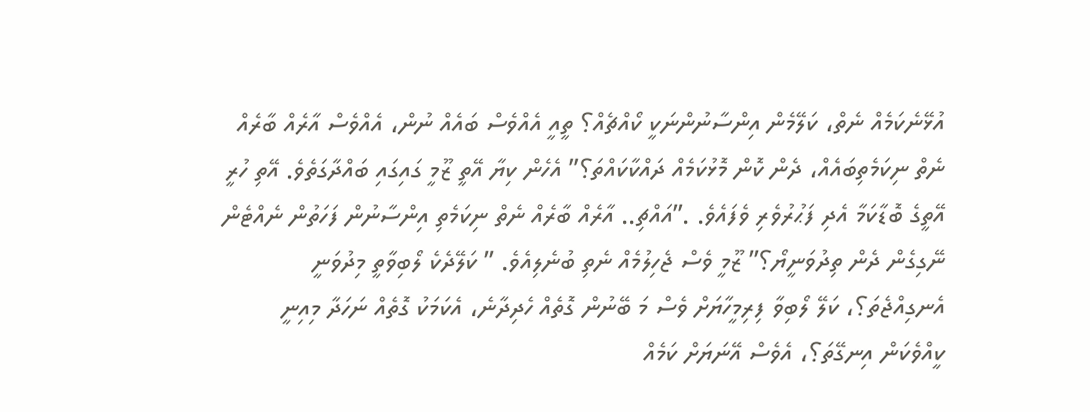އުޅޭނެކަމެއް ނެތް، ކަލޭމެން އިންސާނުންނަކީ ކޯއްޗެއް؟ ތީއީ އެއްވެސް ބައެއް ނުން، އެއްވެސް އާރެއް ބާރެއް ނެތް ނިކަމެތިބައެއް، ދެން ކޮން މޮޅުކަމެއް ދައްކާކައްތަ؟” އެހެން ކިޔާ އޭތީ ޒޫމީ ގައިގައި ބައްދާގަތެވެ. އޭތި ހުރީ އޭތީގެ ބޮޑާކަމާ އެދި ފަޙުރުވެރި ވެފައެވެ. .”އައްޗި.. އާރެއް ބާރެއް ނެތް ނިކަމެތި އިންސާނުން ފަހަތުން ނެއްޓެން ނޭގިގެން ދެން ތިދުވަނީޔޯ؟” ޒޫމީ ވެސް ޖެހިލުމެއް ނެތި ބުނެލިއެވެ. ” ކަލޭދެކެ ލޯބިވާތީ މިދުވަނީ އެނގިއްޖެތަ؟، ކަލޭ ލޯބިވާ ފިރިމީހާޔަށް ވެސް މަ ބޭނުން ގޮތެއް ހެދިދާނެ، އެކަމަކު ގޮތެއް ނަހަދާ މިއިނީ ކީއްވެކަން އިނގޭތަ؟، އެވެސް އޭނަޔަށް ކަމެއް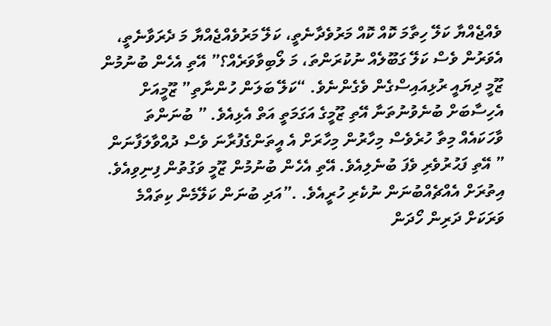ވެއްޖެއްޔާ ކަލޭ ހިތާމަ ކޮއް ކޮއް މަރުވެދާނެތީ، ކަލޭ މަރުވެއްޖެއްޔާ މަ ދެރަވާނެތީ، އެވަރުން ވެސް ކަލޭ ގަބޫލެއް ނުކުރަންތަ، މަ ލޯބިވާވަރެއް؟” އޭތި އެހެން ބުނުމުން ޒޫމީ ދިޔައީ ރުޅިއައިސްގެން ވެގެންނެވެ. “ކަލޭ ބަލަން ހުންނާތި” ޒޫމީއަށް އެހިސާބަށް ބުނެވުނުތަނާ އޭތި ޒޫމީގެ އަގަމަތީ އަތް އެޅިއެވެ. ” ބުނަންތަ ވާހަކައެއް މިތާ ހުރެވެސް މިހާރުން މިހާރަށް އެ އީތަންގެފުރާނަ ވެސް ދުއްވާލަފާނަން ” އޭތި ފަޙުރުވެރި ވެފަ ބުނެލިއެވެ. އޭތި އެހެން ބުނުމުން ޒޫމީ ވަގުތުން ފިނިވިއެވެ. އިތުރަށް އެއްޗެއްބުނަން ނުކެރި ހުރީއެވެ. .”އަދި ބުނަން ކަލޭމެން ކިތައްމެ ވަރަކަށް ދަރިން ހޯދަން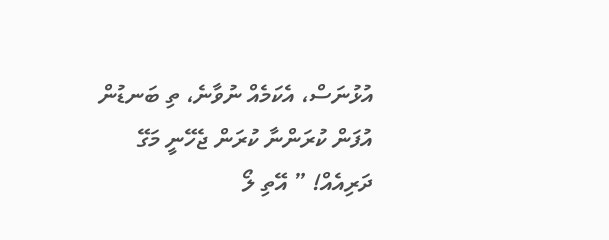އުޅުނަސް، އެކަމެއް ނުވާނެ، ތި ބަނޑުން އުފަން ކުރަންނާ ކުރަން ޖެހޭނީ މަގޭ ދަރިއެއް! ” އޭތި ލޯ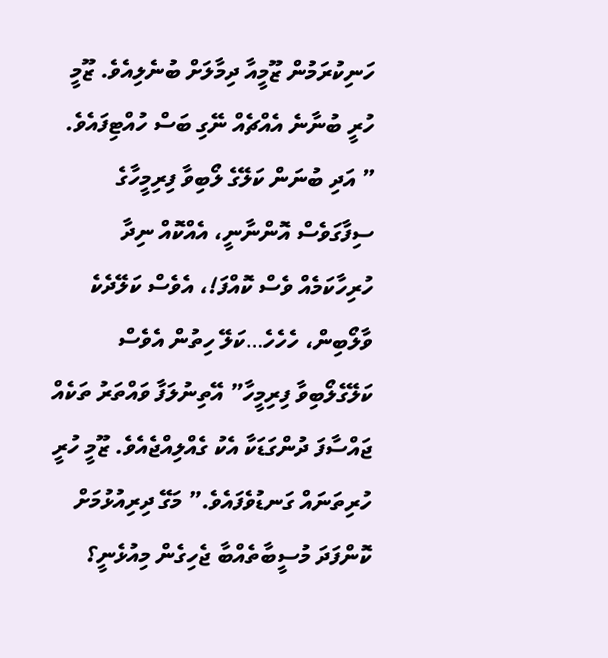ހަނިކުރަމުން ޒޫމީއާ ދިމާލަށް ބުނެލިއެވެ. ޒޫމީ ހުރީ ބުނާނެ އެއްޗެއް ނޭގި ބަސް ހުއްޓިފައެވެ. ” އަދި ބުނަން ކަލޭގެ ލޯބިވާ ފިރިމީހާގެ ސިފާގަވެސް އޮންނާނީ، އެއްކޮއް ނިދާ ހުރިހާކަމެއް ވެސް ކޮއްފަ!، އެވެސް ކަލޭދެކެ ވާލޯބިން، ހެހެހެ…ކަލޭ ހިތުން އެވެސް ކަލޭގެލޯބިވާ ފިރިމީހާ” އޭތިނުލަފާ ވައްތަރު ތަކެއް ޖައްސާފަ ދުންގަޑަކާ އެކު ގެއްލިއްޖެއެވެ. ޒޫމީ ހުރީ ހުރިތަނައް ގަނޑުވެފައެވެ.” މަގޭ ދިރިއުޅުމަށް ކޮންފަދަ މުސީބާތެއްބާ ޖެހިގެން މިއުޅެނީ؟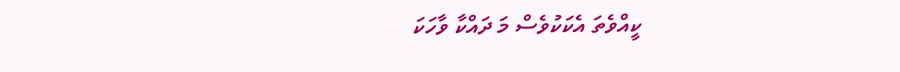ކީއްވެތަ އެކަކުވެސް މަ ދައްކާ ވާހަކަ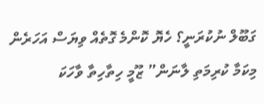ގަބޫލް ނުކުރަނީ؟ ހެޔޮ ކޮންމެ ގޮތެއް ވިޔަސް އަހަރެން މިކަމާ ކުރިމަތި ލާނަން” ޒޫމީ ހިތާހިތާ ވާހަކަ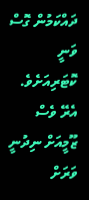ދައްކަމުން ގޮސް ވަނީ ކޮޓަރިއަށެވެ. އެރޭ ވެސް ޒޫމީއަށް ނިދުނީ ވަރަށް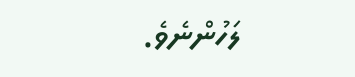ލަހުންނެވެ.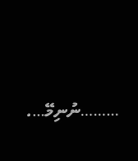………ނުނިމޭ….